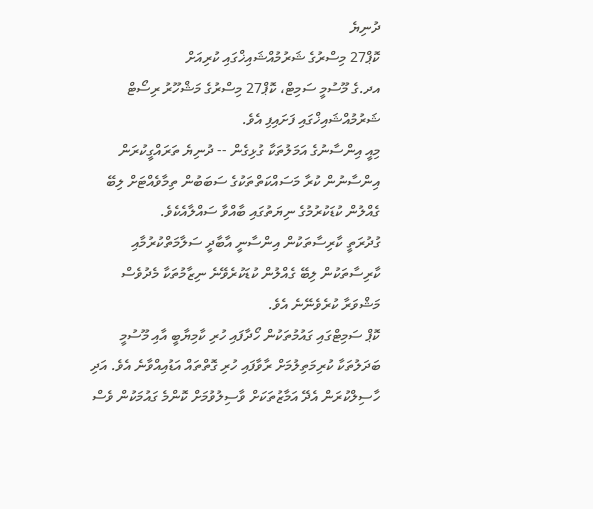ދުނިޔެ
ކޮޕް27 މިސްރުގެ ޝަރުމުއްޝައިޚްގައި ކުރިއަށް
އދ.ގެ މޫސުމީ ސަމިޓް، ކޮޕް27 މިސްރުގެ މަޝްހޫރު ރިސޯޓް ޝަރުމުއްޝައިޚްގައި ފަށައިފި އެވެ.
މިއީ އިންސާނުގެ އަމަލުތަކާ ގުޅިގެން -- ދުނިޔެ ތަރައްގީކުރަން އިންސާނުން ކުރާ މަސައްކަތްތަކުގެ ސަބަބުން ތިމާވެއްޓަށް ލިބޭ ގެއްލުން ކުޑަކުރުމުގެ ނިޔަތުގައި ބާއްވާ ސައްލާއެކެވެ.
ގުދުރަތީ ކާރިސާތަކުން އިންސާނީ އާބާދީ ސަލާމަތްކުރުމާއި ކާރިސާތަކުން ލިބޭ ގެއްލުން ކުޑަކުރެވޭނެ ނިޒާމުތަކާ މެދުވެސް މަޝްވަރާ ކުރެވެނޭނެ އެވެ.
ކޮޕް ސަމިޓްގައި ގައުމުތަކުން ހޯދާފައި ހުރި ކާމިޔާބީ އާއި މޫސުމީ ބަދަލުތަކާ ކުރިމަތިލުމަށް ރާވާފައި ހުރި ގޮތްތައް އަޑުއިއްވާނެ އެވެ. އަދި ހާސިލްކުރަން އެދޭ އަމާޒުތަކަށް ވާސިލުވުމަށް ކޮންމެ ގައުމަކުން ވެސް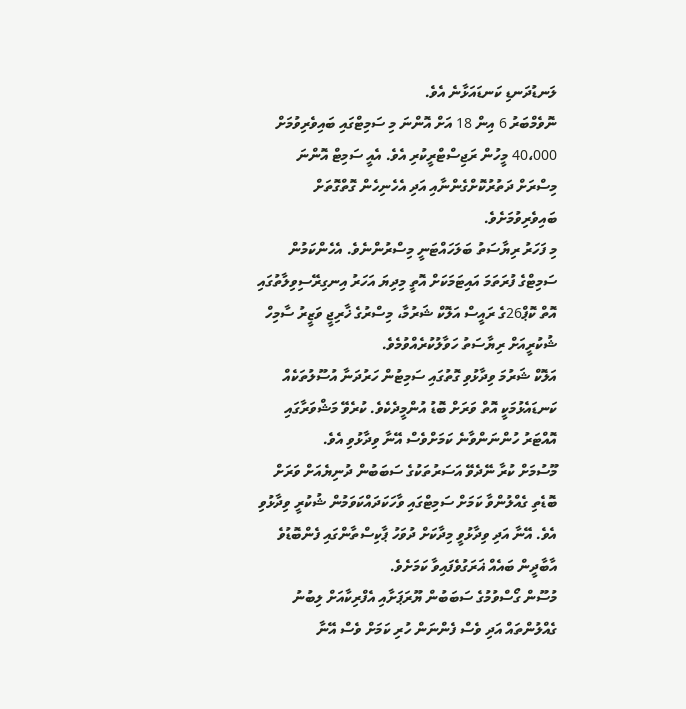ލަނޑުދަނޑި ކަނޑައަޅާނެ އެވެ.
ނޮވެމްބަރު 6 އިން 18 އަށް އޮންނަ މި ސަމިޓްގައި ބައިވެރިވުމަށް 40،000 މީހުން ރަޖިސްޓްރީކުރި އެވެ. އެއީ ސަމިޓް އޮންނަ މިސްރަށް ދަތުރުކޮށްގެންނާއި އަދި އެހެނިހެން ގޮތްގޮތަށް ބައިވެރިވުމަށެވެ.
މި ފަހަރު ރިޔާސަތު ބަލަހައްޓަނީ މިސްރުންނެވެ. އެހެންކަމުން ސަމިޓްގެ ފުރަތަމަ އައިޓަމަކަށް އޮތީ މިދިޔަ އަހަރު އިނގިރޭސިވިލާތުގައި އޮތް ކޮޕް26ގެ ރައީސް އަލޮކް ޝަރުމާ، މިސްރުގެ ޚާރިޖީ ވަޒީރު ސާމިހް ޝުކުރީއަށް ރިޔާސަތު ހަވާލުކުރެއްވުމެވެ.
އަލޮކް ޝަރުމަ ވިދާޅުވި ގޮތުގައި ސަމިޓުން ހަރުދަނާ އުސޫލުތަކެއް ކަނޑައެޅުމަކީ އޮތް ވަރަށް ބޮޑު އުންމީދެކެވެ. ކުރެވޭ މަޝްވަރާގައި އޮއްޓަރު ހުންނަންވާނެ ކަމަށްވެސް އޭނާ ވިދާޅުވި އެވެ.
މޫސުމަށް ކުރާ ނޭދެވޭ އަސަރުތަކުގެ ސަބަބުން ދުނިޔެއަށް ވަރަށް ބޮޑެތި ގެއްލުންވާ ކަމަށް ސަމިޓްގައި ވާހަކަދައްކަވަމުން ޝުކުރީ ވިދާޅުވި އެވެ. އޭނާ އަދި ވިދާޅުވީ މިދާކަށް ދުވަހު ޕާކިސްތާންގައި ފެންބޮޑުވެ އާބާދީން ބައެއް ޣަރަގުވެފައިވާ ކަމަށެވެ.
މުސޫން ގޯސްވުމުގެ ސަބަބުން ޔޫރަޕަށާއި އެފްރިކާއަށް ލިބުނު ގެއްލުންތައް އަދި ވެސް ފެންނަން ހުރި ކަމަށް ވެސް އޭނާ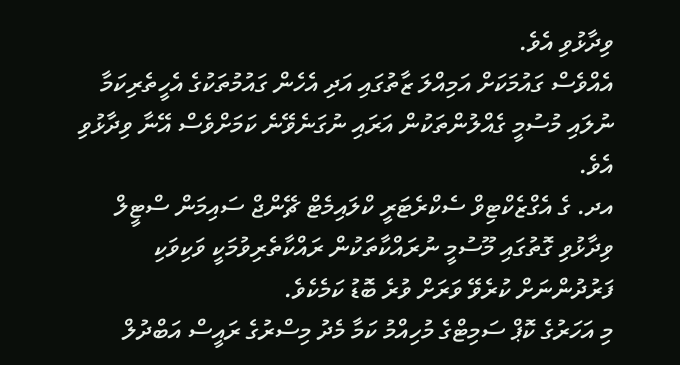ވިދާޅުވި އެވެ.
އެއްވެސް ގައުމަކަށް އަމިއްލަ ޒާތުގައި އަދި އެހެން ގައުމުތަކުގެ އެހީތެރިކަމާ ނުލައި މުސުމީ ގެއްލުންތަކުން އަރައި ނުގަނެވޭނެ ކަމަށްވެސް އޭނާ ވިދާޅުވި އެވެ.
އދ. ގެ އެގްޒެކްޓިވް ސެކްރެޓަރީ ކްލައިމެޓް ޗޭންޖް ސައިމަން ސްޓީލް ވިދާޅުވި ގޮތުގައި މޫސުމީ ނުރައްކާތަކުން ރައްކާތެރިވުމަކީ ވަކިވަކި ފަރުދުންނަށް ކުރެވޭ ވަރަށް ވުރެ ބޮޑު ކަމެކެވެ.
މި އަހަރުގެ ކޮޕް ސަމިޓްގެ މުހިއްމު ކަމާ މެދު މިސްރުގެ ރައީސް އަބްދުލް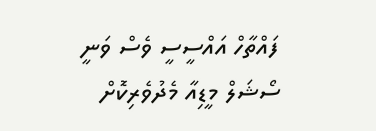ފައްތާހް އައްސީސީ ވެސް ވަނީ ސޯޝަލް މީޑިއާ މެދުވެރިކޮށް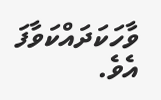ވާހަކަދައްކަވާފަ އެވެ.